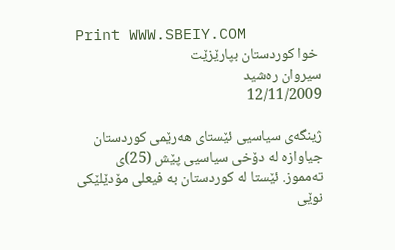Print WWW.SBEIY.COM
 خوا كوردستان بپارێزێت
سیروان ره‌شید
12/11/2009

ژینگه‌ی‌ سیاسیی‌ ئێستای‌ هه‌رێمی‌ كوردستان جیاوازه‌ له‌ دۆخی‌ سیاسیی پێش (25)ی‌ ته‌مموز. ئێستا له‌ كوردستان به‌ فیعلی‌ مۆدێلێكی‌ نوێی‌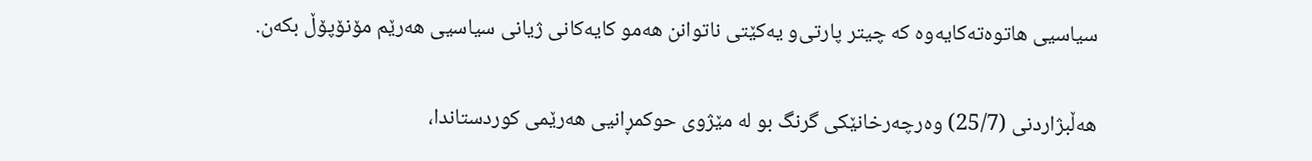سیاسیی‌ هاتوه‌ته‌كایه‌وه‌ كه‌ چیتر پارتی‌‌و یه‌كێتی‌ ناتوانن هه‌مو كایه‌كانی‌ ژیانی‌ سیاسیی هه‌رێم مۆنۆپۆڵ‌ بكه‌ن.

هه‌ڵبژاردنی‌ (25/7) وه‌رچه‌رخانێكی‌ گرنگ بو له‌ مێژوی‌ حوكمڕانیی‌ هه‌رێمی‌ كوردستاندا،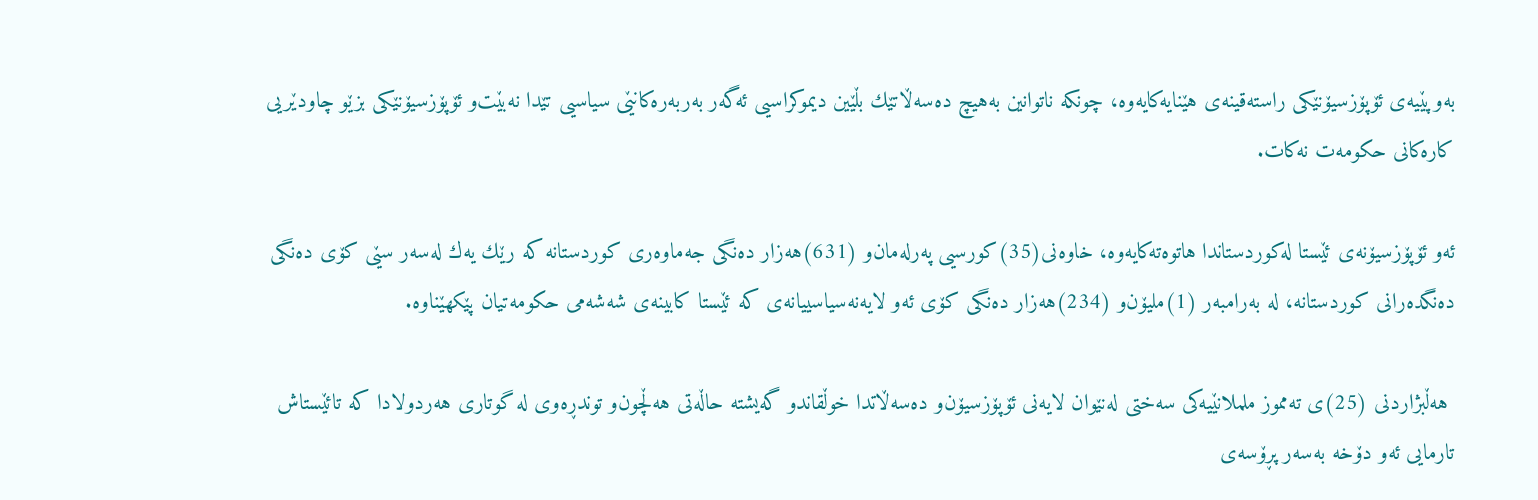به‌وپێیه‌ی‌ ئۆپۆزسیۆنێكی‌ راسته‌قینه‌ی‌ هێنایه‌كایه‌وه‌، چونكه‌ ناتوانین به‌هیچ ده‌سه‌ڵاتێك بڵێین دیموكراسیی‌ ئه‌گه‌ر به‌ربه‌ره‌كانێی‌ سیاسیی‌ تێدا نه‌بێت‌و ئۆپۆزسیۆنێكی‌ بزێو چاودێریی‌ كاره‌كانی‌ حكومه‌ت نه‌كات.

ئه‌و ئۆپۆزسیۆنه‌ی‌ ئێستا له‌كوردستاندا هاتوه‌ته‌كایه‌وه‌، خاوه‌نی‌(35)كورسیی‌ په‌رله‌مان‌و (631)هه‌زار ده‌نگی‌ جه‌ماوه‌ری‌ كوردستانه‌ كه‌ رێك یه‌ك له‌سه‌ر سێی‌ كۆی‌ ده‌نگی‌ ده‌نگده‌رانی‌ كوردستانه‌، له‌ به‌رامبه‌ر (1)ملیۆن‌و (234)هه‌زار ده‌نگی‌ كۆی‌ ئه‌و لایه‌نه‌سیاسییانه‌ی‌ كه‌ ئێستا كابینه‌ی‌ شه‌شه‌می‌ حكومه‌تیان پێكهێناوه‌.

 هه‌ڵبژاردنی‌ (25)ی‌ ته‌مموز ململانێیه‌كی‌ سه‌ختی‌ له‌نێوان لایه‌نی‌ ئۆپۆزسیۆن‌و ده‌سه‌ڵاتدا خوڵقاند‌و گه‌یشته‌ حاڵه‌تی‌ هه‌ڵچون‌و توندڕه‌وی‌ له‌ گوتاری‌ هه‌ردولادا كه‌ تائێستاش تارمایی‌ ئه‌و دۆخه‌ به‌سه‌ر پڕۆسه‌ی‌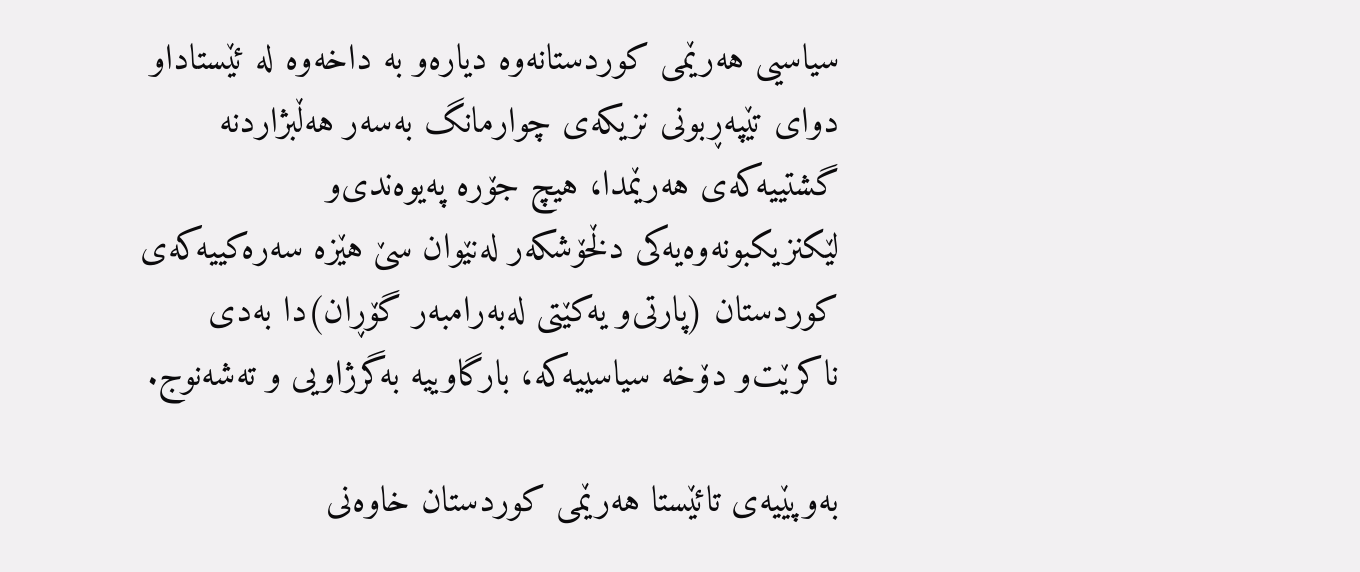سیاسیی‌ هه‌رێمی‌ كوردستانه‌وه‌ دیاره‌‌و به‌ داخه‌وه‌ له‌ ئێستاداو دوای‌ تێپه‌ڕبونی‌ نزیكه‌ی‌ چوارمانگ به‌سه‌ر هه‌ڵبژاردنه‌ گشتییه‌كه‌ی‌ هه‌رێمدا، هیچ جۆره‌ په‌یوه‌ندی‌‌و لێكنزیكبونه‌وه‌یه‌كی‌ دڵخۆشكه‌ر له‌نێوان سێ‌ هێزه‌ سه‌ره‌كییه‌كه‌ی‌ كوردستان (پارتی‌‌و یه‌كێتی‌ له‌به‌رامبه‌ر گۆڕان)دا به‌دی‌ ناكرێت‌و دۆخه‌ سیاسییه‌كه‌، بارگاوییه‌ به‌گرژاویی و ته‌شه‌نوج.

به‌وپێیه‌ی‌ تائێستا هه‌رێمی‌ كوردستان خاوه‌نی‌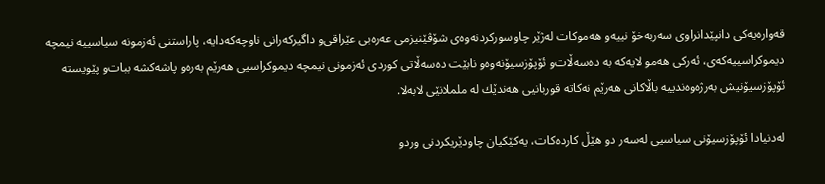قه‌واره‌یه‌كی‌ دانپێدانراوی‌ سه‌ربه‌خۆ نییه‌‌و هه‌موكات له‌ژێر چاوسوركردنه‌وه‌ی‌ شۆڤێنیزمی‌ عه‌ره‌بی‌ عێراقی‌‌و داگیركه‌رانی‌ ناوچه‌كه‌دایه‌، پاراستنی‌ ئه‌زمونه‌ سیاسییه‌ نیمچه‌ دیموكراسییه‌كه‌ی‌، ئه‌ركی‌ هه‌مو لایه‌كه‌ به‌ ده‌سه‌ڵات‌و ئۆپۆزسیۆنه‌وه‌‌و نابێت ده‌سه‌ڵاتی‌ كوردی‌ ئه‌زمونی‌ نیمچه‌ دیموكراسیی‌ هه‌رێم به‌ره‌و پاشه‌كشه‌ ببات‌و پێویسته‌ ئۆپۆزسیۆنیش به‌رژه‌وه‌ندییه‌ باڵاكانی‌ هه‌رێم نه‌كاته‌ قوربانیی‌ هه‌ندێك له‌ ململانێی‌ لابه‌لا.

له‌دنیادا ئۆپۆزسیۆنی‌ سیاسیی‌ له‌سه‌ر دو هێڵ‌ كارده‌كات، یه‌كێكیان چاودێریكردنی‌ وردو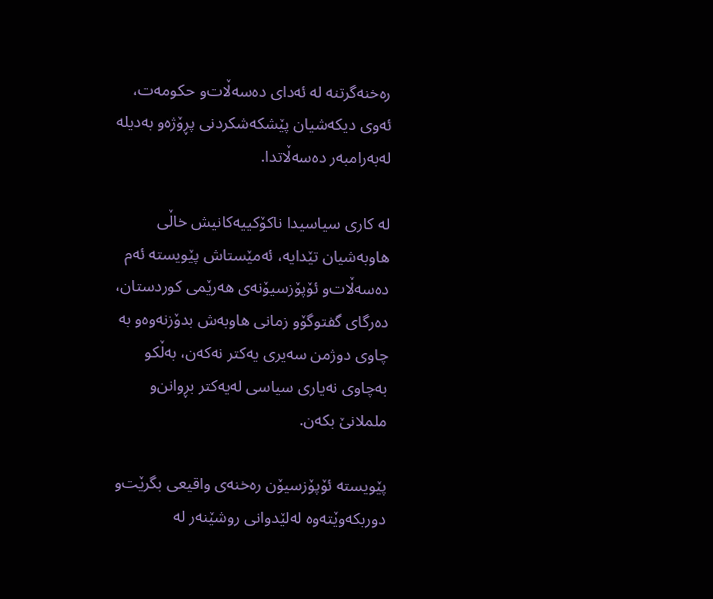ره‌خنه‌گرتنه‌ له‌ ئه‌دای‌ ده‌سه‌ڵات‌و حكومه‌ت، ئه‌وی‌ دیكه‌شیان پێشكه‌شكردنی‌ پڕۆژه‌و به‌دیله‌ له‌به‌رامبه‌ر ده‌سه‌ڵاتدا.

له‌ كاری‌ سیاسیدا ناكۆكییه‌كانیش خاڵی‌ هاوبه‌شیان تێدایه‌، ئه‌مێستاش پێویسته‌ ئه‌م ده‌سه‌ڵات‌و ئۆپۆزسیۆنه‌ی‌ هه‌رێمی‌ كوردستان، ده‌رگای‌ گفتوگۆو زمانی‌ هاوبه‌ش بدۆزنه‌وه‌و به‌ چاوی‌ دوژمن سه‌یری‌ یه‌كتر نه‌كه‌ن، به‌ڵكو به‌چاوی‌ نه‌یاری‌ سیاسی‌ له‌یه‌كتر بڕوانن‌و ململانێ‌ بكه‌ن.

پێویسته‌ ئۆپۆزسیۆن ره‌خنه‌ی‌ واقیعی‌ بگرێت‌و دوربكه‌وێته‌وه‌ له‌لێدوانی‌ روشێنه‌ر له‌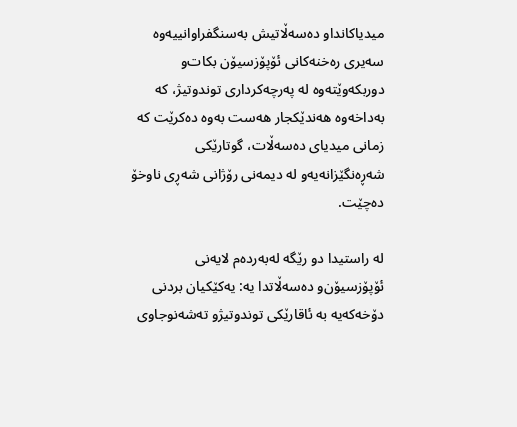میدیاكاندا‌و ده‌سه‌ڵاتیش به‌سنگفراوانییه‌وه‌ سه‌یری‌ ره‌خنه‌كانی‌ ئۆپۆزسیۆن بكات‌و دوربكه‌وێته‌وه‌ له‌ په‌رچه‌كرداری‌ توندوتیژ، كه‌ به‌داخه‌وه‌ هه‌ندێكجار هه‌ست به‌وه‌ ده‌كرێت كه‌ زمانی‌ میدیای‌ ده‌سه‌ڵات، گوتارێكی‌ شه‌ڕه‌نگێزانه‌یه‌و له‌ دیمه‌نی‌ رۆژانی‌ شه‌ڕی‌ ناوخۆ ده‌چێت.

له‌ راستیدا دو رێگه‌ له‌به‌رده‌م لایه‌نی‌ ئۆپۆزسیۆن‌و ده‌سه‌ڵاتدا یه‌: یه‌كێكیان بردنی‌ دۆخه‌كه‌یه‌ به‌ ئاقارێكی‌ توندوتیژو ته‌شه‌نوجاوی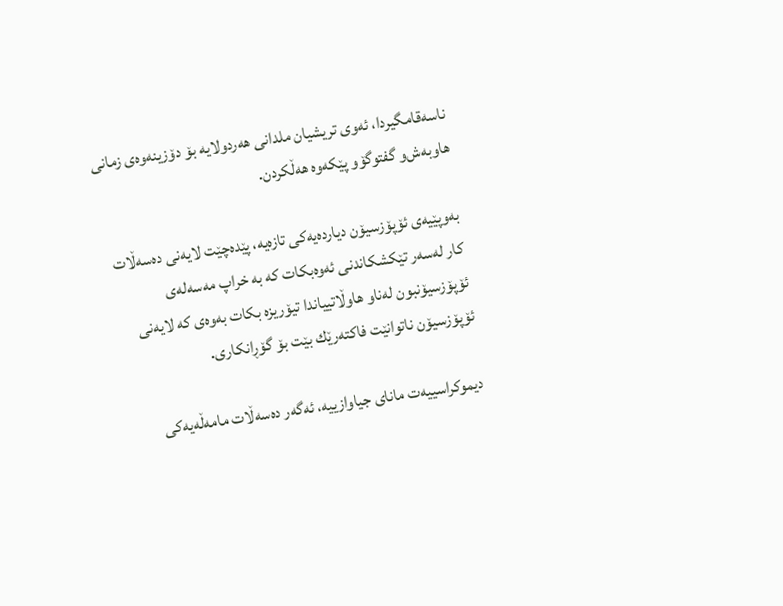ناسه‌قامگیردا، ئه‌وی‌ تریشیان ملدانی‌ هه‌ردولایه‌ بۆ دۆزینه‌وه‌ی‌ زمانی‌ هاوبه‌ش‌و گفتوگۆو پێكه‌وه‌ هه‌ڵكردن.

به‌وپێیه‌ی‌ ئۆپۆزسیۆن دیارده‌یه‌كی‌ تازه‌یه‌، پێده‌چێت لایه‌نی‌ ده‌سه‌ڵات كار له‌سه‌ر تێكشكاندنی‌ ئه‌وه‌بكات كه‌ به‌ خراپ مه‌سه‌له‌ی‌ ئۆپۆزسیۆنبون له‌ناو هاوڵاتییاندا تیۆریزه‌ بكات به‌وه‌ی‌ كه‌ لایه‌نی‌ ئۆپۆزسیۆن ناتوانێت فاكته‌رێك بێت بۆ گۆڕانكاری‌.

دیموكراسییه‌ت مانای‌ جیاوازییه‌، ئه‌گه‌ر ده‌سه‌ڵات مامه‌ڵه‌یه‌كی‌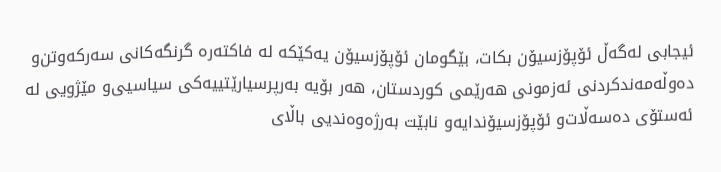ئیجابی‌ له‌گه‌ڵ‌ ئۆپۆزسیۆن بكات، بێگومان ئۆپۆزسیۆن یه‌كێكه‌ له‌ فاكته‌ره‌ گرنگه‌كانی‌ سه‌ركه‌وتن‌و ده‌وڵه‌مه‌ندكردنی‌ ئه‌زمونی‌ هه‌رێمی‌ كوردستان، هه‌ر بۆیه‌ به‌رپرسیارێتییه‌كی‌ سیاسیی‌و مێژویی‌ له‌ ئه‌ستۆی‌ ده‌سه‌ڵات‌و ئۆپۆزسیۆندایه‌‌و نابێت به‌رژه‌وه‌ندیی‌ باڵای‌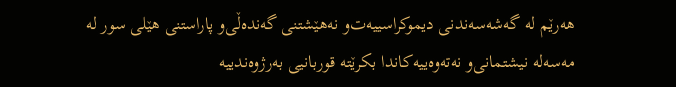هه‌رێم له‌ گه‌شه‌سه‌ندنی‌ دیموكراسییه‌ت‌و نه‌هێشتنی‌ گه‌نده‌ڵی‌‌و پاراستنی‌ هێلی‌ سور له‌ مه‌سه‌له‌ نیشتمانی‌‌و نه‌ته‌وه‌ییه‌كاندا بكرێته‌ قوربانیی‌ به‌رژوه‌ندییه‌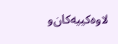لاوه‌كییه‌كان‌و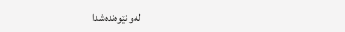له‌و نێوه‌نده‌شدا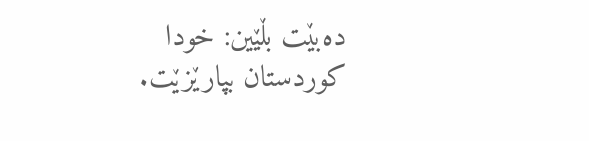ده‌بێت بڵێین: خودا كوردستان بپارێزێت.